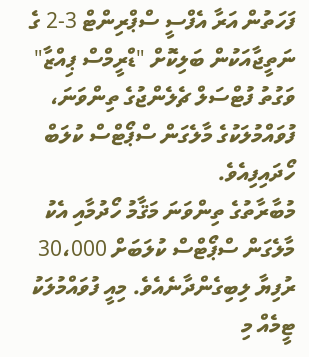ފަހަތުން އަރާ އެފްސީ ސްޕްރިންޓް 3-2 ގެ ނަތީޖާއަކުން ބަލިކޮށް "ޑްރީމްސް ޕިއްޒާ" ވަގުތު ފުޓްސަލް ޗެލެންޖުގެ ތިންވަނަ، ފުވައްމުލަކުގެ މާލެގަން ސްޕޯޓްސް ކުލަބް ހޯދައިފިއެވެ.
މުބާރާތުގެ ތިންވަނަ މަޤާމު ހޯދުމާއި އެކު މާލެގަން ސްޕޯޓްސް ކުލަބަށް 30،000 ރުފިޔާ ލިބިގެންދާނެއެވެ. މިއީ ފުވައްމުލަކު ޓީމެއް މި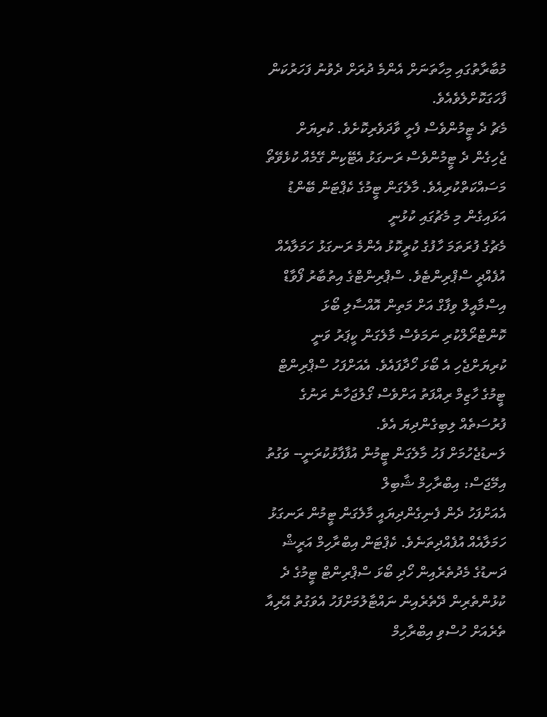މުބާރާތުގައި މިހާތަނަށް އެންމެ ދުރަށް ދެވުނު ފަހަރުކަން ފާހަގަކޮށްލެވެއެވެ.
މެޗު ދެ ޓީމުންވެސް ފެށީ ވާދަވެރިކޮށެވެ. ކުރިޔަށް ޖެހިގެން ދެ ޓީމުންވެސް ރަނގަޅު އެޓޭކިން ގޭމެއް ކުޅެވޭތޯ މަސައްކަތްކުރިއެވެ. މާލެގަން ޓީމުގެ ކެޕްޓަން ބޭންޑު އަޅައިގެން މި މެޗުގައި ކުޅުނީ
މެޗުގެ ފުރަތަމަ ހާފުގެ ކުރީކޮޅު އެންމެ ރަނގަޅު ހަމަލާއެއް އުފެއްދީ ސްޕްރިންޓެވެ. ސްޕްރިންޓްގެ އިތުބާރު ފޯވާޑް އިސްމާއީލް ވިފާގް އަށް މަތިން އޮއްސާލި ބޯޅަ ކޮންޓްރޯލްކުރި ނަމަވެސް މާލެގަން ކީޕަރު ވަނީ ކުރިޔަށްޖެހި އެ ބޯޅަ ހޯދާފައެވެ. އެއަށްފަހު ސްޕްރިންޓް ޓީމުގެ ހާޒިމް ރިއްފަތު އަށްވެސް ގޯލުޖަހާނެ ރަނުގެ ފުރުސަތެއް ލިބިގެންދިޔަ އެވެ.
ލަނޑުޖެހުމަށް ފަހު މާލެގަން ޓީމުން އުފާފާޅުކުރަނީ-- ވަގުތު އިމޭޖަސް: އިބްރާހިމް ޝާބިލް
އެއަށްފަހު ދެން ފެނިގެންދިޔައީ މާލެގަން ޓީމުން ރަނގަޅު ހަމަލާއެއް އުފެއްދިތަނެވެ. ކެޕްޓަން އިބްރާހިމް އަރީޝް ދަނޑުގެ މެދުތެރެއިން ހޯދި ބޯޅަ ސްޕްރިންޓް ޓީމުގެ ދެ ކުޅުންތެރިން ދޭތެރެއިން ނައްޓާލުމަށްފަހު އެވަގުތު އޭރިއާ ތެރެއަށް ހުސްވި އިބްރާހިމް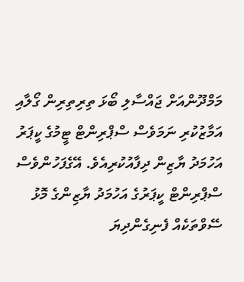މަމްދޫންއަށް ޖައްސާލި ބޯޅަ ތިރިތިރިން ގޯލާއި އަމާޒުކުރި ނަމަވެސް ސްޕްރިންޓް ޓީމުގެ ކީޕަރު އަހުމަދު ޔާޒިން ދިފާއުކުރިއެވެ. އޭގެފަހުންވެސް ސްޕްރިންޓް ކީޕަރުގެ އަހުމަދު ޔާޒިންގެ މޮޅު ސޭވްތަކެއް ފެނިގެންދިޔަ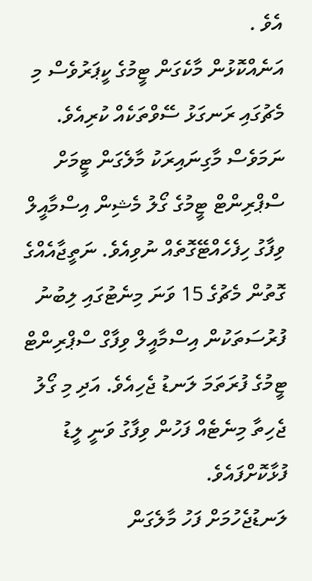އެވެ .
އަނެއްކޮޅުން މާކެގަން ޓީމުގެ ކީޕަރުވެސް މި މެޗުގައި ރަނގަޅު ސޭވްތަކެއް ކުރިއެވެ. ނަމަވެސް މާގިނައިރަކު މާލެގަން ޓީމަށް ސްޕްރިންޓް ޓީމުގެ ގޯލު މެޝިން އިސްމާއީލް ވިފާގު ހިފެހެއްޓޭގޮތެއް ނުވިއެވެ. ނަތީޖާއެއްގެ ގޮތުން މެޗުގެ 15 ވަނަ މިނެޓުގައި ލިބުނު ފުރުސަތަކުން އިސްމާއީލް ވިފާގް ސްޕްރިންޓް ޓީމުގެ ފުރަތަމަ ލަނޑު ޖެހިއެވެ. އަދި މި ގޯލު ޖެހިތާ މިނެޓެއް ފަހުން ވިފާގު ވަނީ ލީޑު ފުޅާކޮށްފައެވެ.
ލަނޑުޖެހުމަށް ފަހު މާލެގަން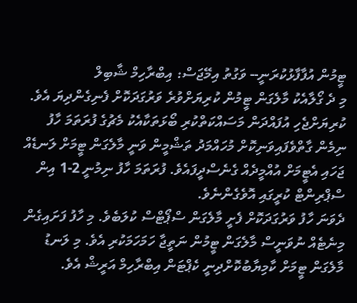ޓީމުން އުފާފާޅުކުރަނީ-- ވަގުތު އިމޭޖަސް: އިބްރާހިމް ޝާބިލް
މި ދެ ގޯލާއެކު މާލެގަން ޓީމުން ކުރިޔަށްވުރެ ވަރުގަދަކޮށް ފެނިގެންދިޔަ އެވެ. ކުރިޔަށްޖެހި އުފައްދަން މަސައްކަތްކުރި ބޯޅަތަކާއެކު މެޗުގެ ފުރަތަމަ ހާފު ނިމެން ގާތްވެފައިވަނިކޮށް މުހައްމަދު ތަޝްމީން ވަނީ މާލެގަން ޓީމަށް ލަނޑެއް ޖަހައި އެޓީމަށް އުއްމީދެއް ގެނެސްދީފައެވެ. ފުރަތަމަ ހާފު ނިމުނީ 2-1 އިން ސްޕްރިންޓް ކުރީގައި އޮވެގެންނެވެ.
ދެވަނަ ހާފު ވަރުގަދަކޮށް ފެށީ މާލެގަން ސްޕޯޓްސް ކުލަބެވެ. މި ހާފު ފަށައިގެން މިނެޓެއް ނުވަނީސް މާލެގަން ޓީމުން ނަތީޖާ ހަމަހަމަކުރި އެވެ. މި ލަނޑު މާލެގަން ޓީމަށް ކާމިޔާބުކޮށްދިނީ ކެޕްޓަން އިބްރާހިމް އަރީޝް އެވެ.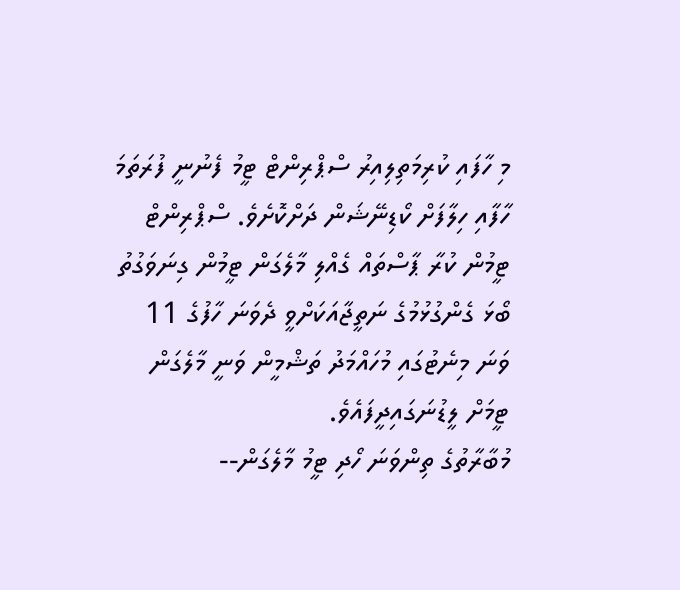މި ހާފައި ކުރިމަތިލިއިރު ސްޕްރިންޓް ޓީމު ފެނުނީ ފުރަތަމަ ހާފާއި ހިލާފަށް ކޯޑިނޭޝަން ދަށްކޮށެވެ. ސްޕްރިންޓް ޓީމުން ކުރާ ޕާސްތައް ގެއްލި މާލެގަން ޓީމުން ގިނަވަގުތު ބޯޅަ ގެންގުޅުމުގެ ނަތީޖާއަކަށްވީ ދެވަނަ ހާފުގެ 11 ވަނަ މިނެޓުގައި މުހައްމަދު ތަޝްމީން ވަނީ މާލެގަން ޓީމަށް ލީޑުނަގައިދީފައެވެ.
މުބާރާތުގެ ތިންވަނަ ހޯދި ޓީމު މާލެގަން--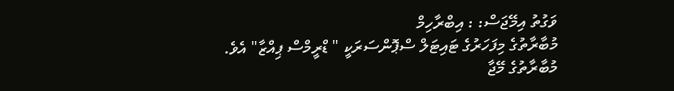ވަގުތު އިމޭޖަސް: : އިބްރާހިމް
މުބާރާތުގެ މިފަހަރުގެ ޓައިޓަލް ސްޕޮންސަރަކީ " ޑްރީމްސް ޕިއްޒާ" އެވެ. މުބާރާތުގެ މޭޖާ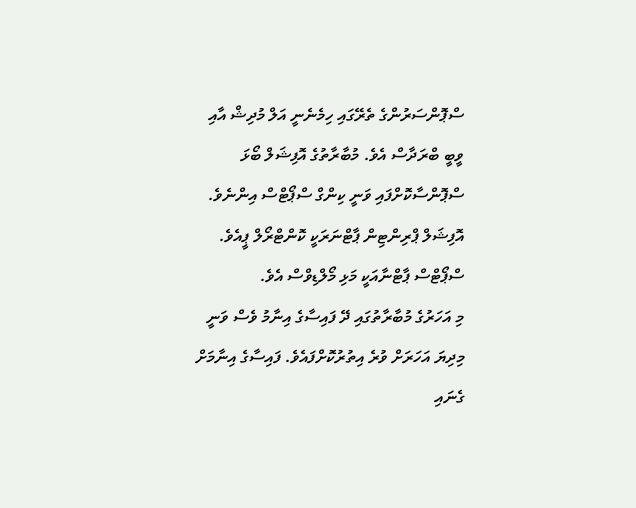ސްޕޮންސަރުންގެ ތެރޭގައި ހިމެނެނީ އަލް މުދިޝް އާއި ވީބީ ބްރަދާސް އެވެ. މުބާރާތުގެ އޮފިޝަލް ބޯޅަ ސްޕޮންސާކޮށްފައި ވަނީ ކިންގް ސްޕޯޓްސް އިންނެވެ. އޮފިޝަލް ޕްރިންޓިން ޕާޓްނަރަކީ ކޮންޓްރޯލް ޕީއެވެ. ސްޕޯޓްސް ޕާޓްނާއަކީ މަޅި މޯލްޑިވްސް އެވެ.
މި އަހަރުގެ މުބާރާތުގައި ދޭ ފައިސާގެ އިނާމު ވެސް ވަނީ މިދިޔަ އަހަރަށް ވުރެ އިތުރުކޮށްފައެވެ. ފައިސާގެ އިނާމަށް ގެނައި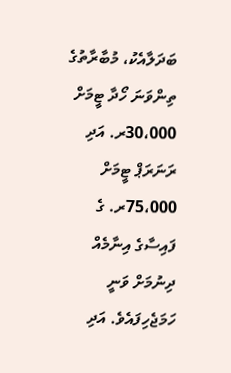ބަދަލާއެކު، މުބާރާތުގެ ތިންވަނަ ހޯދާ ޓީމަށް 30،000ރ. އަދި ރަނަރަޕް ޓީމަށް 75،000ރ. ގެ ފައިސާގެ އިނާމެއް ދިނުމަށް ވަނީ ހަމަޖެހިފައެވެ. އަދި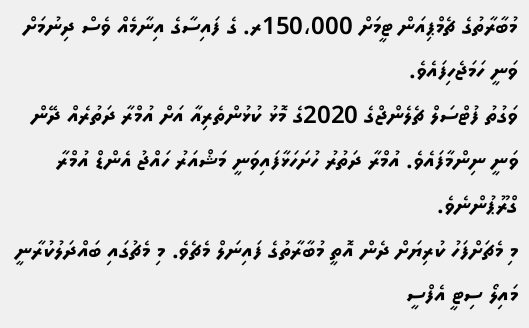މުބާރާތުގެ ޗެމްޕިއަން ޓީމަށް 150،000ރ. ގެ ފައިސާގެ އިނާމެއް ވެސް ދިނުމަށް ވަނީ ހަމަޖެހިފައެވެ.
ވަގުތު ފުޓްސަލް ޗެލެންޖްގެ 2020ގެ މޮޅު ކުޅުންތެރިއާ އަށް އުމްރާ ދަތުރެއް ދޭން ވަނީ ނިންމާފައެވެ. އުމްރާ ދަތުރު ހުށަހަޅާފައިވަނީ މަޝްއަރު ހައްޖު އެންޑް އުމްރާ ގްރޫޕުންނެވެ.
މި މެޗަށްފަހު ކުރިޔަށް ދެން އޮތީ މުބާރާތުގެ ފައިނަލް މެޗެވެ. މި މެޗުގައި ބައްދަލުކުރާނީ މައިލޯ ސިޓީ އެފްސީ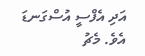އަދި އެފްސީ އުސްގަނޑަ އެވެ. މެޗު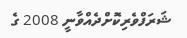ޝަރަފްވެރިކޮށްދެއްވާނީ 2008 ގެ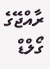ރާއްޖޭގެ ގޯލްޑް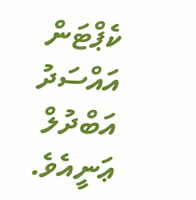ކެޕްޓަން އައްސަދު އަބްދުލް ޢަނީއެވެ.